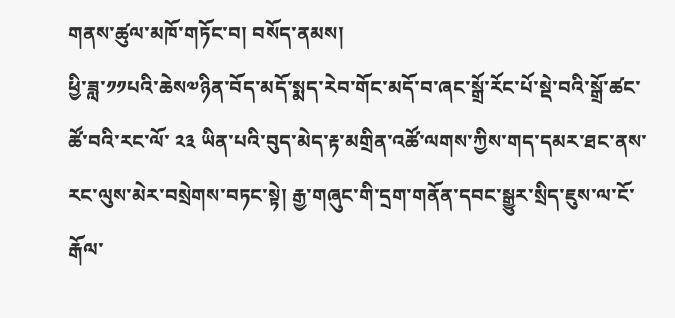གནས་ཚུལ་མཁོ་གཏོང་བ། བསོད་ནམས།
ཕྱི་ཟླ་༡༡པའི་ཆེས༧ཉིན་བོད་མདོ་སྨད་རེབ་གོང་མདོ་བ་ཞང་སྒྲོ་རོང་པོ་སྡེ་བའི་སྒྲོ་ཚང་ཚོ་བའི་རང་ལོ་ ༢༣ ཡིན་པའི་བུད་མེད་རྟ་མགྲིན་འཚོ་ལགས་ཀྱིས་གད་དམར་ཐང་ནས་རང་ལུས་མེར་བསྲེགས་བཏང་སྟེ། རྒྱ་གཞུང་གི་དྲག་གནོན་དབང་སྒྱུར་སྲིད་ཇུས་ལ་ངོ་རྒོལ་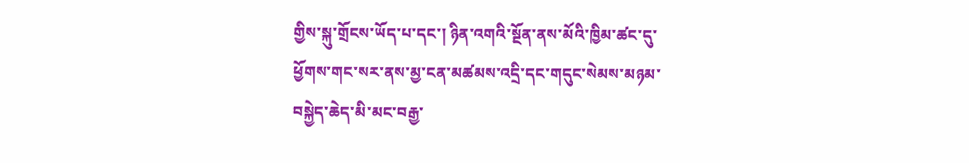གྱིས་སྐུ་གྲོངས་ཡོད་པ་དང་། ཉིན་འགའི་སྔོན་ནས་མོའི་ཁྱིམ་ཚང་དུ་ཕྱོགས་གང་སར་ནས་མྱ་ངན་མཚམས་འདྲི་དང་གདུང་སེམས་མཉམ་བསྐྱེད་ཆེད་མི་མང་བརྒྱ་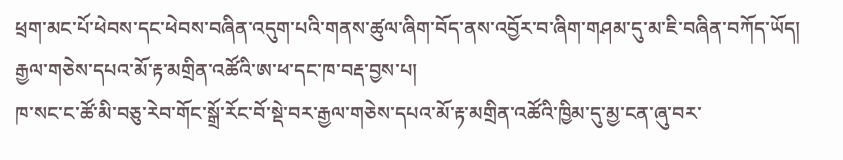ཕྲག་མང་པོ་ཕེབས་དང་ཕེབས་བཞིན་འདུག་པའི་གནས་ཚུལ་ཞིག་བོད་ནས་འབྱོར་བ་ཞིག་གཤམ་དུ་མ་ཇི་བཞིན་བཀོད་ཡོད།
རྒྱལ་གཅེས་དཔའ་མོ་རྟ་མགྲིན་འཚོའི་ཨ་ཕ་དང་ཁ་བརྡ་བྱས་པ།
ཁ་སང་ང་ཚོ་མི་བཅུ་རེབ་གོང་སྒྲོ་རོང་བོ་སྡེ་བར་རྒྱལ་གཅེས་དཔའ་མོ་རྟ་མགྲིན་འཚོའི་ཁྱིམ་དུ་མྱ་ངན་ཞུ་བར་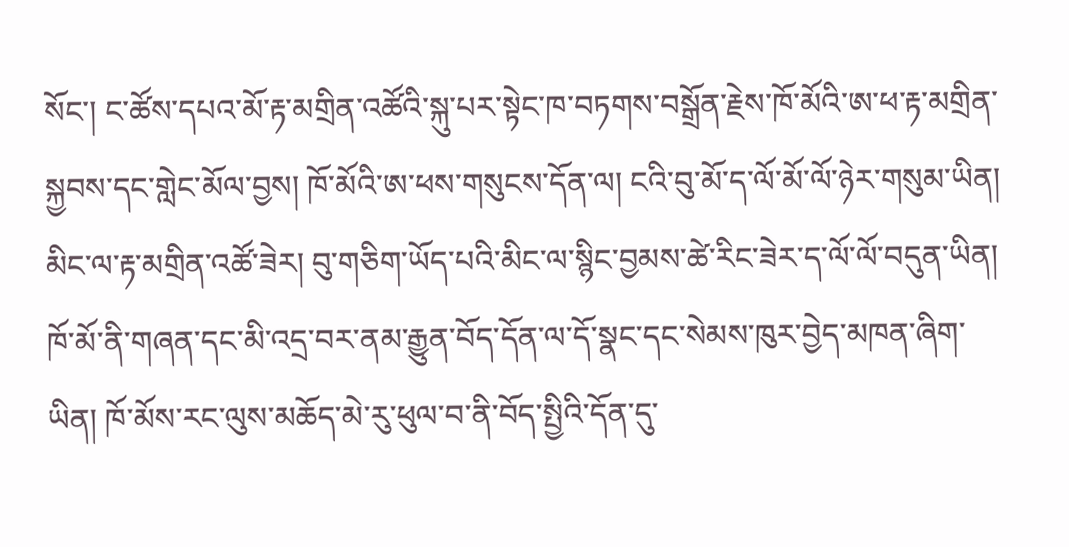སོང་། ང་ཚོས་དཔའ་མོ་རྟ་མགྲིན་འཚོའི་སྐུ་པར་སྟེང་ཁ་བཏགས་བསྒྲོན་རྗེས་ཁོ་མོའི་ཨ་ཕ་རྟ་མགྲིན་སྐྱབས་དང་གླེང་མོལ་བྱས། ཁོ་མོའི་ཨ་ཕས་གསུངས་དོན་ལ། ངའི་བུ་མོ་ད་ལོ་མོ་ལོ་ཉེར་གསུམ་ཡིན། མིང་ལ་རྟ་མགྲིན་འཚོ་ཟེར། བུ་གཅིག་ཡོད་པའི་མིང་ལ་སྙིང་བྱམས་ཚེ་རིང་ཟེར་ད་ལོ་ལོ་བདུན་ཡིན། ཁོ་མོ་ནི་གཞན་དང་མི་འདྲ་བར་ནམ་རྒྱུན་བོད་དོན་ལ་དོ་སྣང་དང་སེམས་ཁུར་བྱེད་མཁན་ཞིག་ཡིན། ཁོ་མོས་རང་ལུས་མཆོད་མེ་རུ་ཕུལ་བ་ནི་བོད་སྤྱིའི་དོན་དུ་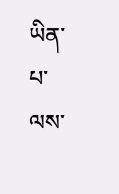ཡིན་པ་ལས་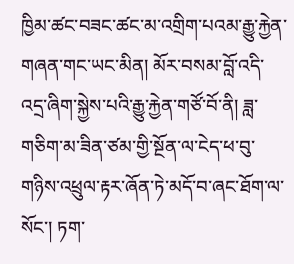ཁྱིམ་ཚང་བཟང་ཚང་མ་འགྲིག་པའམ་རྒྱུ་རྐྱེན་གཞན་གང་ཡང་མིན། མོར་བསམ་བློ་འདི་འདྲ་ཞིག་སྐྱེས་པའི་རྒྱུ་རྐྱེན་གཙོ་བོ་ནི། ཟླ་གཅིག་མ་ཟིན་ཙམ་གྱི་སྔོན་ལ་ངེད་ཕ་བུ་གཉིས་འཕྲུལ་རྟར་ཞོན་ཏེ་མདོ་བ་ཞང་ཐོག་ལ་སོང་། ཏག་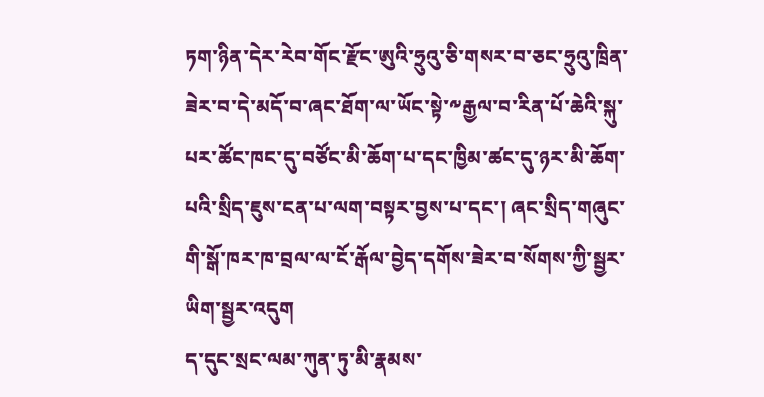ཏག་ཉིན་དེར་རེབ་གོང་རྫོང་ཨུའི་ཧྲུའུ་ཅི་གསར་བ་ཅང་ཧྲུའུ་ཁྲིན་ཟེར་བ་དེ་མདོ་བ་ཞང་ཐོག་ལ་ཡོང་སྟེ་༸རྒྱལ་བ་རིན་པོ་ཆེའི་སྐུ་པར་ཚོང་ཁང་དུ་བཙོང་མི་ཆོག་པ་དང་ཁྱིམ་ཚང་དུ་ཉར་མི་ཆོག་པའི་སྲིད་ཇུས་ངན་པ་ལག་བསྟར་བྱས་པ་དང་། ཞང་སྲིད་གཞུང་གི་སྒོ་ཁར་ཁ་བྲལ་ལ་ངོ་རྒོལ་བྱེད་དགོས་ཟེར་བ་སོགས་ཀྱི་སྦྱར་ཡིག་སྦྱར་འདུག
ད་དུང་སྲང་ལམ་ཀུན་ཏུ་མི་རྣམས་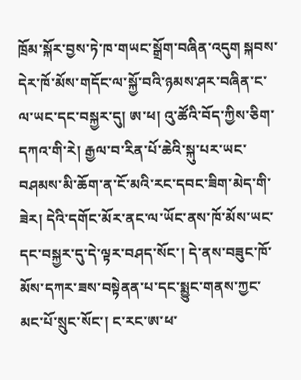ཁྲོམ་སྐོར་བྱས་ཏེ་ཁ་གཡང་སྒྲོག་བཞིན་འདུག སྐབས་དེར་ཁོ་མོས་གདོང་ལ་སྐྱོ་བའི་ཉམས་ཤར་བཞིན་ང་ལ་ཡང་དང་བསྐྱར་དུ། ཨ་ཕ། འུ་ཚོའི་བོད་ཀྱིས་ཅིག་དཀའ་གི་རེ། རྒྱལ་བ་རིན་པོ་ཆེའི་སྐུ་པར་ཡང་བཤམས་མི་ཆོག་ན་ངོ་མའི་རང་དབང་ཟིག་མེད་གི་ཟེར། དེའི་དགོང་མོར་ནང་ལ་ཡོང་ནས་ཁོ་མོས་ཡང་དང་བསྐྱར་དུ་དེ་ལྟར་བཤད་སོང་། དེ་ནས་བཟུང་ཁོ་མོས་དཀར་ཟས་བསྟེནན་པ་དང་སྨྱུང་གནས་ཀྱང་མང་པོ་སྲུང་སོང་། ང་རང་ཨ་ཕ་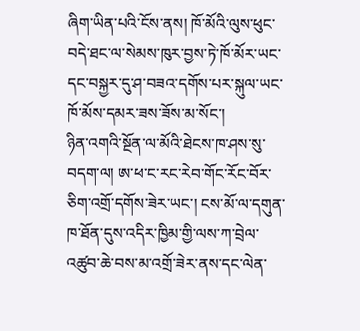ཞིག་ཡིན་པའི་ངོས་ནས། ཁོ་མོའི་ལུས་ཕུང་བདེ་ཐང་ལ་སེམས་ཁུར་བྱས་ཏེ་ཁོ་མོར་ཡང་དང་བསྐྱར་དུ་ཤ་བཟའ་དགོས་པར་སྐུལ་ཡང་ཁོ་མོས་དམར་ཟས་ཟོས་མ་སོང་།
ཉིན་འགའི་སྔོན་ལ་མོའི་ཐེངས་ཁ་ཤས་སུ་བདག་ལ། ཨ་ཕ་ང་རང་རེབ་གོང་རོང་བོར་ཅིག་འགྲོ་དགོས་ཟེར་ཡང་། ངས་མོ་ལ་དགུན་ཁ་ཐོན་དུས་འདིར་ཁྱིམ་གྱི་ལས་ཀ་བྲེལ་འཚུབ་ཆེ་བས་མ་འགྲོ་ཟེར་ནས་དང་ལེན་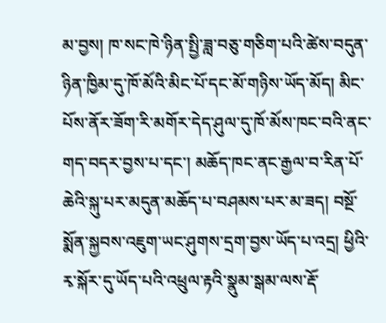མ་བྱས། ཁ་སང་ཁེ་ཉིན་སྤྱི་ཟླ་བཅུ་གཅིག་པའི་ཚེས་བདུན་ཉིན་ཁྱིམ་དུ་ཁོ་མོའི་མིང་པོ་དང་མོ་གཉིས་ཡོད་མོད། མིང་པོས་ནོར་ཟོག་རི་མགོར་དེད་ཤུལ་དུ་ཁོ་མོས་ཁང་བའི་ནང་གད་བདར་བྱས་པ་དང་། མཆོད་ཁང་ནང་རྒྱལ་བ་རིན་པོ་ཆེའི་སྐུ་པར་མདུན་མཆོད་པ་བཤམས་པར་མ་ཟད། བསྔོ་སྨོན་སྐྱབས་འཇུག་ཡང་ཤུགས་དྲག་བྱས་ཡོད་པ་འདྲ། ཕྱིའི་རྭ་སྐོར་དུ་ཡོད་པའི་འཕྲུལ་རྟའི་སྣུམ་སྒམ་ལས་རྡོ་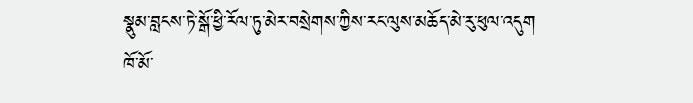སྣུམ་བླངས་ཏེ་སྒོ་ཕྱི་རོལ་ཏུ་མེར་བསྲེགས་ཀྱིས་རང་ལུས་མཆོད་མེ་རུ་ཕུལ་འདུག
ཁོ་མོ་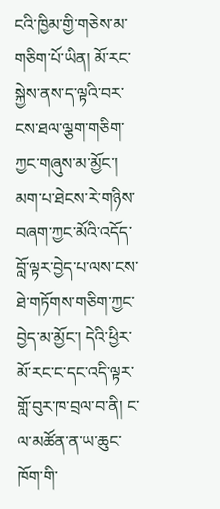ངའི་ཁྱིམ་གྱི་གཅེས་མ་གཅིག་པོ་ཡིན། མོ་རང་སྐྱེས་ནས་ད་ལྟའི་བར་ངས་ཐལ་ལྕག་གཅིག་ཀྱང་གཞུས་མ་མྱོང་། མག་པ་ཐེངས་རེ་གཉིས་བཞག་ཀྱང་མོའི་འདོད་བློ་ལྟར་བྱེད་པ་ལས་ངས་ཐེ་གཏོགས་གཅིག་ཀྱང་བྱེད་མ་མྱོང་། དེའི་ཕྱིར་མོ་རང་ང་དང་འདི་ལྟར་གློ་བུར་ཁ་བྲལ་བ་ནི། ང་ལ་མཚོན་ན་ཡ་ཆུང་ཁོག་གི་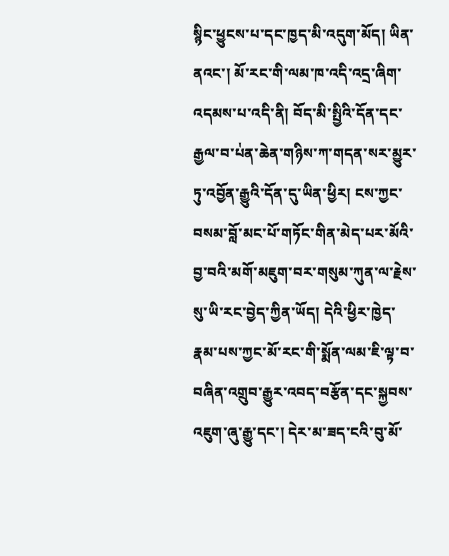སྙིང་ཕྱུངས་པ་དང་ཁྱད་མི་འདུག་མོད། ཡིན་ནའང་། མོ་རང་གི་ལམ་ཁ་འདི་འདྲ་ཞིག་འདམས་པ་འདི་ནི། བོད་མི་སྤྱིའི་དོན་དང་རྒྱལ་བ་པ྇ན་ཆེན་གཉིས་ཀ་གདན་སར་མྱུར་ཏུ་འབྱོན་རྒྱུའི་དོན་དུ་ཡིན་ཕྱིར། ངས་ཀྱང་བསམ་བློ་མང་པོ་གཏོང་གིན་མེད་པར་མོའི་བྱ་བའི་མགོ་མཇུག་བར་གསུམ་ཀུན་ལ་རྗེས་སུ་ཡི་རང་བྱེད་ཀྱིན་ཡོད། དེའི་ཕྱིར་ཁྱེད་རྣམ་པས་ཀྱང་མོ་རང་གི་སྨོན་ལམ་ཇི་ལྟ་བ་བཞིན་འགྲུབ་རྒྱུར་འབད་བརྩོན་དང་སྐྱབས་འཇུག་ཞུ་རྒྱུ་དང་། དེར་མ་ཟད་ངའི་བུ་མོ་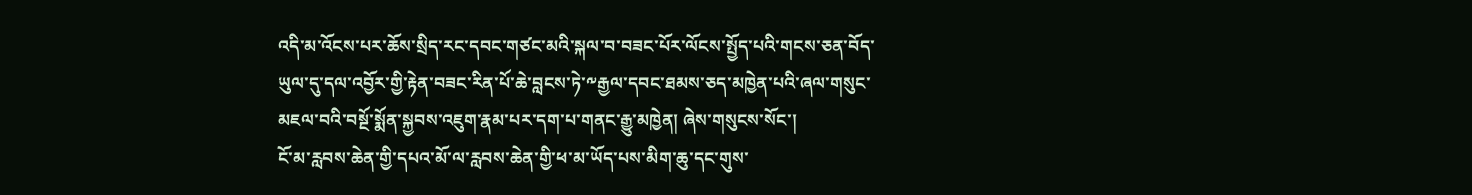འདི་མ་འོངས་པར་ཆོས་སྲིད་རང་དབང་གཙང་མའི་སྐལ་བ་བཟང་པོར་ལོངས་སྤྱོད་པའི་གངས་ཅན་བོད་ཡུལ་དུ་དལ་འབྱོར་གྱི་རྟེན་བཟང་རིན་པོ་ཆེ་བླངས་ཏེ་༸རྒྱལ་དབང་ཐམས་ཅད་མཁྱེན་པའི་ཞལ་གསུང་མཇལ་བའི་བསྔོ་སྨོན་སྐྱབས་འཇུག་རྣམ་པར་དག་པ་གནང་རྒྱུ་མཁྱེན། ཞེས་གསུངས་སོང་།
ངོ་མ་རླབས་ཆེན་གྱི་དཔའ་མོ་ལ་རླབས་ཆེན་གྱི་ཕ་མ་ཡོད་པས་མིག་ཆུ་དང་གུས་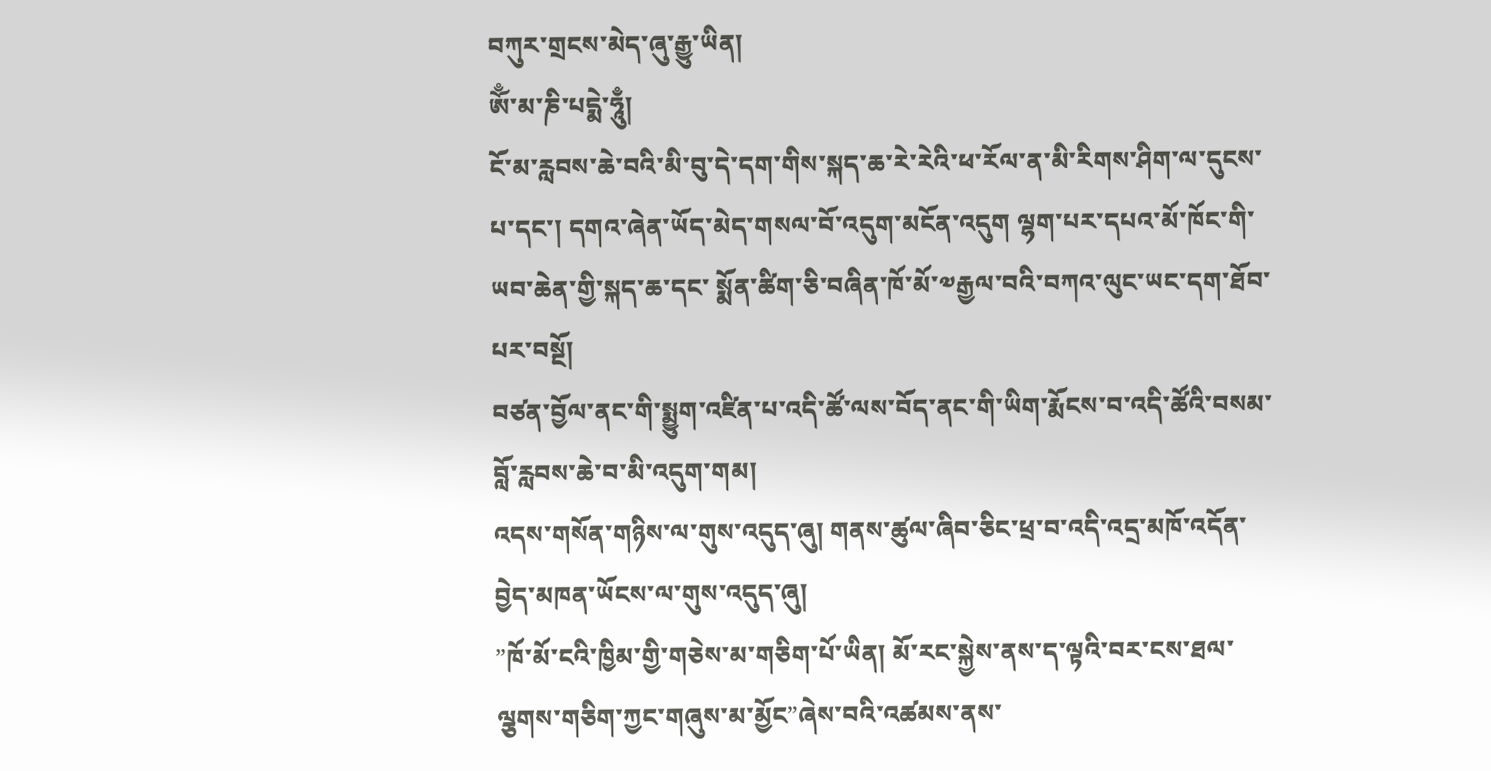བཀུར་གྲངས་མེད་ཞུ་རྒྱུ་ཡིན།
ཨོྃ་མ་ཎི་པདྨེ་ཧཱུྃ།
ངོ་མ་རླབས་ཆེ་བའི་མི་བུ་དེ་དག་གིས་སྐད་ཆ་རེ་རེའི་ཕ་རོལ་ན་མི་རིགས་ཤིག་ལ་དུངས་པ་དང་། དགའ་ཞེན་ཡོད་མེད་གསལ་བོ་འདུག་མངོན་འདུག ལྷག་པར་དཔའ་མོ་ཁོང་གི་ཡབ་ཆེན་གྱི་སྐད་ཆ་དང་ སྨོན་ཚིག་ཅི་བཞིན་ཁོ་མོ་༧རྒྱལ་བའི་བཀའ་ལུང་ཡང་དག་ཐོབ་པར་བསྔོ།
བཙན་བྱོལ་ནང་གི་སྨྱུག་འཛིན་པ་འདི་ཚོ་ལས་བོད་ནང་གི་ཡིག་རྨོངས་བ་འདི་ཚོའི་བསམ་བློ་རླབས་ཆེ་བ་མི་འདུག་གམ།
འདས་གསོན་གཉིས་ལ་གུས་འདུད་ཞུ། གནས་ཚུལ་ཞིབ་ཅིང་ཕྲ་བ་འདི་འདྲ་མཁོ་འདོན་བྱེད་མཁན་ཡོངས་ལ་གུས་འདུད་ཞུ།
”ཁོ་མོ་ངའི་ཁྱིམ་གྱི་གཅེས་མ་གཅིག་པོ་ཡིན། མོ་རང་སྐྱེས་ནས་ད་ལྟའི་བར་ངས་ཐལ་ལྕགས་གཅིག་ཀྱང་གཞུས་མ་མྱོང”ཞེས་བའི་འཚམས་ནས་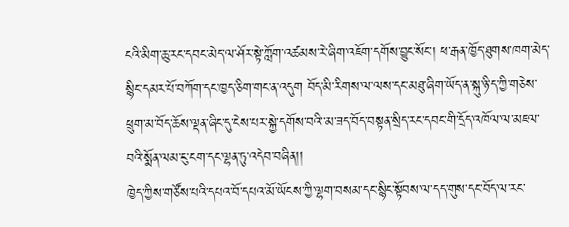ངའི་མིག་ཆུ་རང་དབང་མེད་ལ་ཤོར་སྟེ་ཀློག་འཚམས་རེ་ཞིག་འཇོག་དགོས་བྱུང་སོང་། ཕ་རྒན་ཁྱོད་ཐུགས་ཁག་མེད་སྙིང་དམར་པོ་བཀོག་དང་ཁྱད་ཅིག་གང་ན་འདུག བོད་མི་རིགས་ལ་ལས་དང་མཐུ་ཞིག་ཡོད་ན་སྐུ་ཉི་ད་ཀྱི་གཅེས་ཕྲུག་མ་བོད་ཆོས་ལྡན་ཞིང་དུ་ངེས་པར་སྐྱེ་དགོས་བའི་་མ་ཟད་བོད་བསྟན་སྲིད་རང་དབང་གི་དྲོད་འཁོལ་ལ་མཇལ་བའི་སྨོན་ལམ་ངུ་ངག་དང་ལྷན་ཏུ་འདེབ་བཞིན།།
ཁྱེད་ཀྱིས་གཙོས་པའི་དཔའ་བོ་དཔའ་མོ་ཡོངས་ཀྱི་ལྷག་བསམ་དང་སྙིང་སྟོབས་ལ་དད་གུས་དང་བོད་ལ་རང་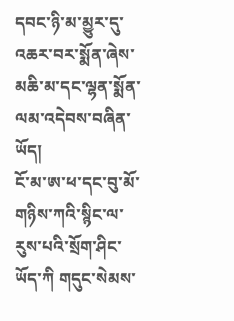དབང་ཉི་མ་མྱུར་དུ་འཆར་བར་སྨོན་ཞེས་མཆི་མ་དང་ལྷན་སྨོན་ལམ་འདེབས་བཞིན་ཡོད།
ངོ་མ་ཨ་ཕ་དང་བུ་མོ་གཉིས་ཀའི་སྙིང་ལ་རུས་པའི་སྲོག་ཤིང་ཡོད་ཀི གདུང་སེམས་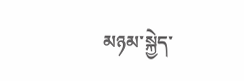མཉམ་སྐྱེད་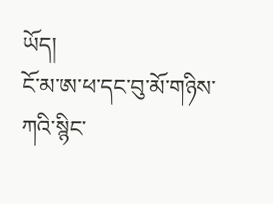ཡོད།
ངོ་མ་ཨ་ཕ་དང་བུ་མོ་གཉིས་ཀའི་སྙིང་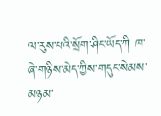ལ་རུས་པའི་སྲོག་ཤིང་ཡོད་ཀི ཁ་ཞེ་གཉིས་མེད་ཀྱིས་གདུང་སེམས་མཉམ་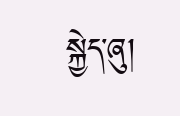སྐྱེད་ཞུ།